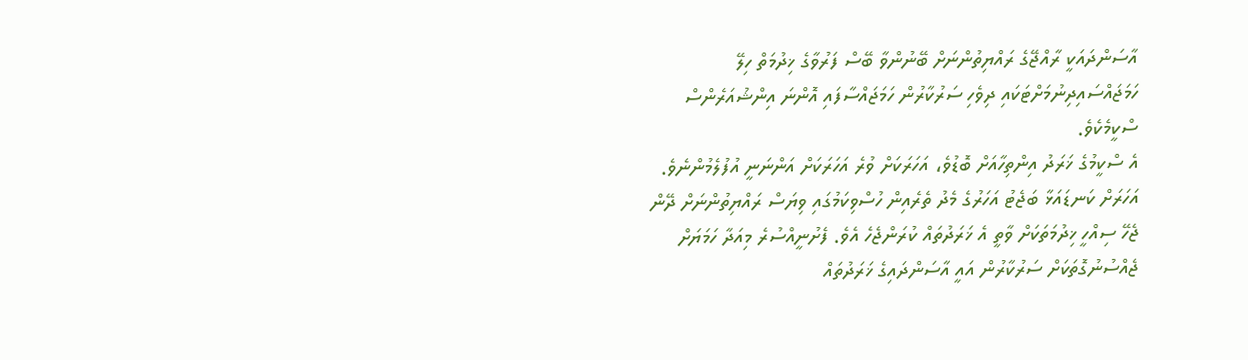އާސަންދައަކީ ރާއްޖޭގެ ރައްޔިތުންނަށް ބޭނުންވާ ބޭސް ފަރުވާގެ ޚިދުމަތް ހިލޭ ހަމަޖައްސައިދިނުމަށްޓަކައި ދިވެހި ސަރުކާރުން ހަމަޖައްސާފައި އޮންނަ އިންޝުއަރެންސް ސްކީމެކެވެ.
އެ ސްކީމުގެ ޚަރަދު އިންތިހާއަށް ބޮޑުވެ، އަހަރަކަށް ވުރެ އަހަރަކަށް އަންނަނީ އުފުލެމުންނެވެ. އަހަރަށް ކަނޑައަޅާ ބަޖެޓު އަހަރުގެ މެދު ތެރެއިން ހުސްވިކަމުގައި ވިޔަސް ރައްޔިތުންނަށް ދޭން ޖެހޭ ސިއްހީ ޚިދުމަތަކަށް ވާތީ އެ ޚަރަދުތައް ކުރަންޖެހެ އެވެ. ފެށުނީއްސުރެ މިއަދާ ހަމަޔަށް ޖެއްސުނުގޮތަކަށް ސަރުކާރުން އައީ އާސަންދައިގެ ޚަރަދުތައް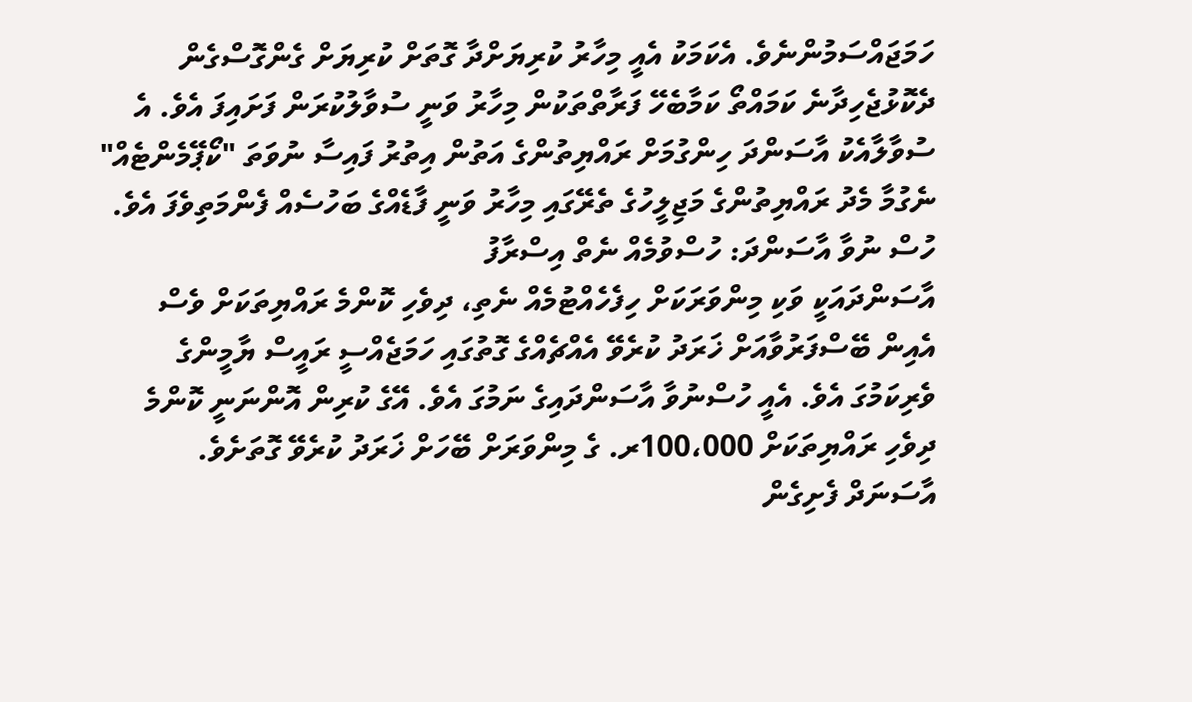ހަމަޖައްސަމުންނެވެ. އެކަމަކު އެއީ މިހާރު ކުރިޔަށްދާ ގޮތަށް ކުރިޔަށް ގެންގޮސްގެން ދެކޮޅުޖެހިދާނެ ކަމައްތޯ ކަމާބެހޭ ފަރާތްތަކުން މިހާރު ވަނީ ސުވާލުކުރަން ފަށައިފަ އެވެ. އެ ސުވާލާއެކު އާސަންދަ ހިންގުމަށް ރައްޔިތުންގެ އަތުން އިތުރު ފައިސާ ނުވަތަ "ކޯޕޭމެންޓެއް" ނެގުމާ މެދު ރައްޔިތުންގެ މަޖިލީހުގެ ތެރޭގައި މިހާރު ވަނީ ފާޑެއްގެ ބަހުސެއް ފެންމަތިވެފަ އެވެ.
ހުސް ނުވާ އާސަންދަ: ހުސްވުމެއް ނެތް އިސްރާފު
އާސަންދައަކީ ވަކި މިންވަރަކަށް ހިފެހެއްޓުމެއް ނެތި، ދިވެހި ކޮންމެ ރައްޔިތަކަށް ވެސް އެއިން ބޭސްފަރުވާއަށް ޚަރަދު ކުރެވޭ އެއްޗެއްގެ ގޮތުގައި ހަމަޖެއްސީ ރައީސް ޔާމީންގެ ވެރިކަމުގަ އެވެ. އެއީ ހުސްނުވާ އާސަންދައިގެ ނަމުގަ އެވެ. އޭގެ ކުރިން އޮންނަނީ ކޮންމެ ދިވެހި ރައްޔިތަކަށް 100،000ރ. ގެ މިންވަރަށް ބޭހަށް ޚަރަދު ކުރެވޭ ގޮތަށެވެ.
އާސަނަދް ފެށިގެން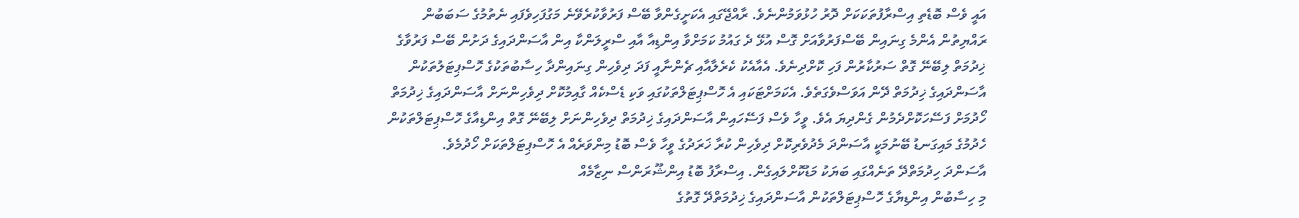އައީ ވެސް ބޮޑެތި އިސްރާފުތަކަކަށް ދޮރު ހުޅުވަމުންނެވެ. ރާއްޖޭގައި އެކަށީގެންވާ ބޭސް ފަރުވާކުރެވޭނެ މަގުފަހިވެފައި ނެތުމުގެ ސަބަބުން ރައްޔިތުން އެންމެ ގިނައިން ބޭސްފަރުވާއަށް ގޮސް އުޅޭ ދެ ގައުމު ކަމަށްވާ އިންޑިއާ އާއި ސްރީލަންކާ އިން އާސަންދައިގެ ދަށުން ބޭސް ފަރުވާގެ ޚިދުމަތް ލިބޭނޭ ގޮތް ސަރުކާރުން ފަހި ކޮށްދިނެވެ. އެއާއެކު ކެރެލާއާއި ޗެންނާއީ ފަދަ ދިވެހިން ގިނައިންދާ ހިސާބުތަކުގެ ހޮސްޕިޓަލުތަކުން އާސަންދައިގެ ޚިދުމަތް ދޭން އަވަސްވެގަތެވެ. އެކަމަށްޓަކައި އެ ހޮސްޕިޓަލްތަކުގައި ވަކި ޑެސްކެއް ގާއިމުކޮށް ދިވެހިންނަށް އާސަންދައިގެ ޚިދުމަތް ހޯދުމަށް ފަސޭހަކޮށްދެމުން ގެންދިޔަ އެވެ. ވީހާ ވެސް ފަސޭހައިން އާސަންދައިގެ ޚިދުމަތް ދިވެހިންނަށް ލިބޭނޭ ގޮތް އިންޑިއާގެ ހޮސްޕިޓަލްތަކުން ހެދުމުގެ މައިގަނޑު ބޭނުމަކީ އާސަންދަ މެދުވެރިކޮށް ދިވެހިން ކުރާ ޚަރަދުގެ ވީހާ ވެސް ބޮޑު މިންވަރެއް އެ ހޮސްޕިޓަލްތަކަށް ހޯދުމެވެ.
އާސަންދަ ހިދުމަތްދޭ ތަނެއްގައި ބަޔަކު މަޑުކޮށްލައިގެން. އިސްރާފު ބޮޑު އިންޝޫރަންސް ނިޒާމެއް
މި ހިސާބުން އިންޑިޔާގެ ހޮސްޕިޓަލްތަކުން އާސަންދައިގެ ޚިދުމަތްދޭ ގޮތުގެ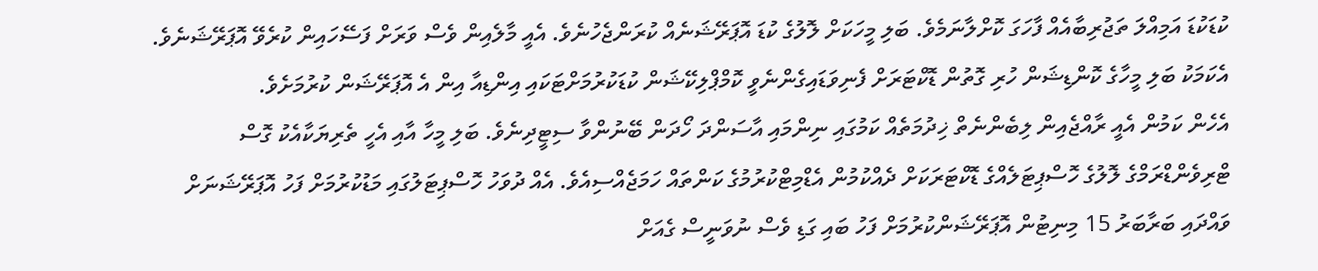ކުޑަކުޑަ އަމިއްލަ ތަޖުރިބާއެއް ފާހަގަ ކޮށްލާނަމެވެ. ބަލި މީހަކަށް ލޮލުގެ ކުޑަ އޮޕަރޭޝަނެއް ކުރަންޖެހުނެވެ. އެއީ މާލެއިން ވެސް ވަރަށް ފަސޭހައިން ކުރެވޭ އޮޕަރޭޝަނެވެ. އެކަމަކު ބަލި މީހާގެ ކޮންޑިޝަން ހުރި ގޮތުން ޑޮކްޓަރަށް ފެނިވަޑައިގެންނެވީ ކޮމްޕްލިކޭޝަން ކުޑަކުރުމަށްޓަކައި އިންޑިއާ އިން އެ އޮޕަރޭޝަން ކުރުމަށެވެ.
އެހެން ކަމުން އެއީ ރާއްޖެއިން ލިބެންނެތް ޚިދުމަތެއް ކަމުގައި ނިންމައި އާސަންދަ ހޯދަން ބޭނުންވާ ސިޓީދިނެވެ. ބަލި މީހާ އާއި އެހީ ތެރިޔަކާއެކު ގޮސް ޓްރިވެންޑްރަމްގެ ލޮލުގެ ހޮސްޕިޓަލެއްގެ ޑޮކްޓަރަކަށް ދެއްކުމުން އެޑްމިޓްކުރުމުގެ ކަންތައް ހަމަޖެއްސިއެވެ. އެއް ދުވަހު ހޮސްޕިޓަލުގައި މަޑުކުރުމަށް ފަހު އޮޕަރޭޝަނަށް ވައްދައި ބަރާބަރު 15 މިނިޓުން އޮޕަރޭޝަންކުރުމަށް ފަހު ބައި ގަޑި ވެސް ނުވަނީސް ގެއަށް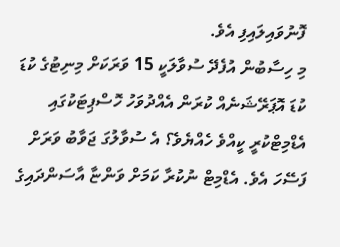ފޮނުވައިލައިފި އެވެ.
މި ހިސާބުން އުފެދޭ ސުވާލަކީ 15 ވަރަކަށް މިނިޓުގެ ކުޑަ ކުޑަ އޮޕަރޭޝަނެއް ކުރަން އެއްދުވަހު ހޮސްޕިޓަކުގައި އެޑްމިޓްކުރީ ކީއްވެ ހެއްޔެވެ؟ އެ ސުވާލުގަ ޖަވާބު ވަރަށް ފަސޭހަ އެވެ. އެޑްމިޓް ނުކުރާ ކަމަށް ވަންޏާ އާސަންދައިގެ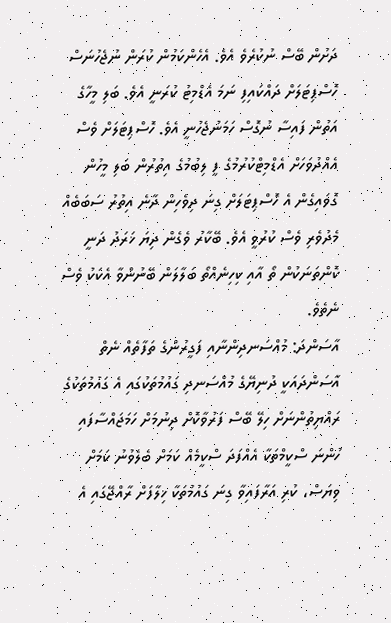ދަށުން ބޭސް ނުކުރެވެ އެވެ. އެހެންކަމުން ކުރަން ނުޖެހުނަސް ހޮސްޕިޓަލަށް ދައްކައިފި ނަމަ އެޑްމިޓު ކުރަނީ އެވެ. ބަލި މީހާގެ އަތުން ފައިސާ ނުގޮސް ހަމަނުޖެހުނީ އެވެ. ހޮސްޕިޓަލަށް ވެސް އެއްދުވަހަށް އެޑްމިޓްކުރުމުގެ ފީ ލިބުމުގެ އިތުރުން ބަލި މީހުން ގޮވައިގެން އެ ހޮސްޕިޓަލަށް ގިނަ ދިވެހިން ދާނެ އިތުރު ސަބަބެއް މެދުވެރި ވެސް ކުރުވީ އެވެ. ބޭކާރު ވެގެން ދިޔަ ޚަރަދު ދަނީ ކޮންތަނަކުން ތޯ އާއި ކިހިނެއްތޯ ބަލާލަން ބޭނުންވާ އެކަކު ވެސް ނެތެވެ.
އާސަންދަ: މުއްސަނދިންނާއި ފަގީރުންގެ ތަފާތެއް ނެތް
އާސަންދައަކީ ދުނިޔޭގެ މުއްސަނދި ގައުމުތަކުގައި އެ ގައުމުތަކުގެ ރައްޔިތުންނަށް ހިލޭ ބޭސް ފަރުވާކޮށް ދިނުމަށް ހަމަޖައްސާފައި ހުންނަ ސްކީމްތަކާ އެއްފަދަ ސްކީމެއް ކަމަށް ބެލެވުނު ކަމަށް ވިޔަސް، ކުރި އަރާފައިވާ ގިނަ ގައުމުތަކާ ޚިލާފަށް ރާއްޖޭގައި އެ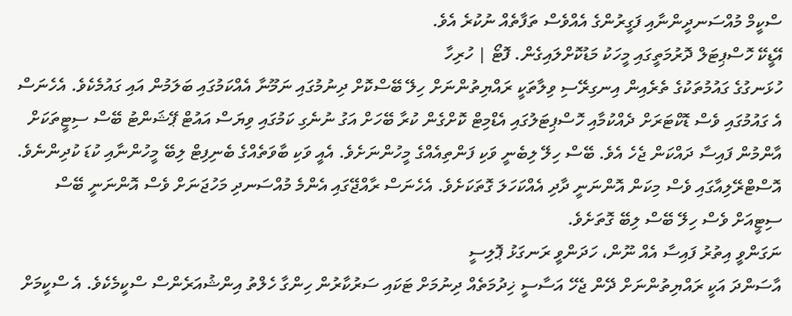ސްކީމް މުއްސަނދީންނާއި ފަގީރުންގެ އެއްވެސް ތަފާތެއް ނުކުރެ އެވެ.
އޭޑީކޭ ހޮސްޕިޓަލް ދޮރުމަތީގައި މީހަކު މަޑުކޮށްލައިގެން. ފޮޓޯ | ހުރިހާ
ހުޅަނގުގެ ގައުމުތަކުގެ ތެރެއިން އިނގިރޭސި ވިލާތަކީ ރައްޔިތުންނަށް ހިލޭ ބޭސްކޮށް ދިނުމުގައި ނަމޫނާ އެއްކަމުގައި ބަލަމުން އައި ގައުމެކެވެ. އެހެނަސް އެ ގައުމުގައި ވެސް ޑޮކްޓަރަށް ދެއްކުމާއި ހޮސްޕިޓަލުގައި އެޑްމިޓް ކޮށްގެން ކުރާ ބޭހަށް އަގު ނުނެގި ކަމުގައި ވިޔަސް އައުޓް ޕޭޝަންޓު ބޭސް ސިޓީތަކަށް އާންމުން ފައިސާ ދައްކަން ޖެހެ އެވެ. ބޭސް ހިލޭ ލިބެނީ ވަކި ފަންތިއެއްގެ މީހުންނަށެވެ. އެއީ ވަކި ބާވަތެއްގެ ބެނިފިޓް ލިބޭ މީހުންނާއި ކުޑަ ކުދިންނެވެ.
އޮސްޓްރޭލިއާގައި ވެސް މިކަން އޮންނަނީ ދާދި އެއްކަހަލަ ގޮތަކަށެވެ. އެހެނަސް ރާއްޖޭގައި އެންމެ މުއްސަނދި މަހުޖަނަށް ވެސް އޮންނަނީ ބޭސް ސިޓީއަށް ވެސް ހިލޭ ބޭސް ލިބޭ ގޮތަށެވެ.
ނަގަންވީ އިތުރު ފައިސާ އެއް ނޫން، ހަދަންވީ ރަނގަޅު ޕޮލިސީ
އާސަންދަ އަކީ ރައްޔިތުންނަށް ދޭން ޖެހޭ އަސާސީ ޚިދުމަތެއް ދިނުމަށް ޓަކައި ސަރުކާރުން ހިންގާ ހެލްތު އިންޝުއަރެންސް ސްކީމެކެވެ. އެ ސްކީމަށް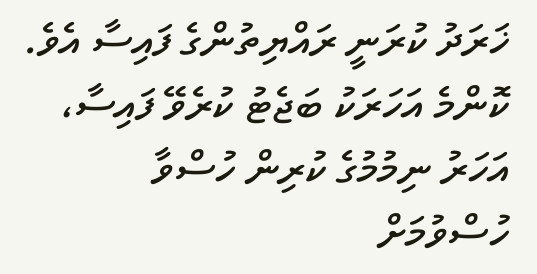ޚަރަދު ކުރަނީ ރައްޔިތުންގެ ފައިސާ އެވެ. ކޮންމެ އަހަރަކު ބަޖެޓު ކުރެވޭ ފައިސާ، އަހަރު ނިމުމުގެ ކުރިން ހުސްވާ ހުސްވުމަށް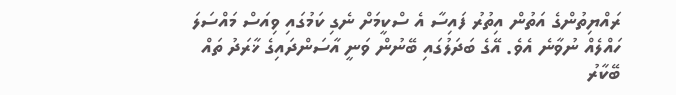ރައްޔިތުންގެ އަތުން އިތުރު ފައިސާ އެ ސްކީމަށް ނެގި ކަމުގައި ވިއަސް މައްސަލަ ހައްލެއް ނުވާނެ އެވެ. އޭގެ ބަދަލުގައި ބޭނުން ވަނީ އާސަންދައިގެ ޚާރަދު ތައް ބޭކާރު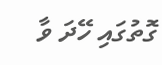ގޮތުގައި ހޭދަ ވާ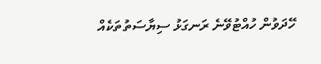ހޭދަވުން ހުއްޓުވޭނެ ރަނގަޅު ސިޔާސަތުތަކެއް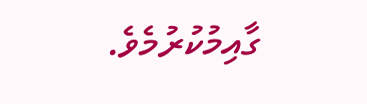ގާއިމުކުރުމެވެ.